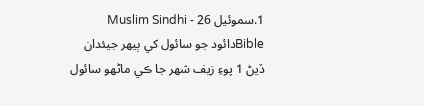1.سموئيل 26 - Muslim Sindhi Bibleدائود جو سائول کي ٻيهر جيئدان ڏيڻ 1 پوءِ زيف شهر جا ڪي ماڻهو سائول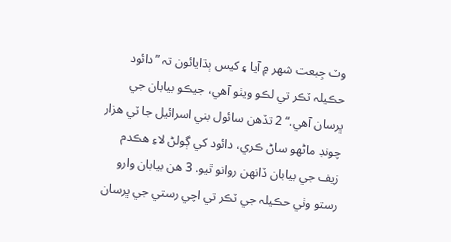وٽ جِبعت شهر ۾ آيا ۽ کيس ٻڌايائون تہ ”دائود حڪيلہ ٽڪر تي لڪو ويٺو آهي، جيڪو بيابان جي ڀرسان آهي.“ 2 تڏهن سائول بني اسرائيل جا ٽي هزار چونڊ ماڻهو ساڻ ڪري، دائود کي ڳولڻ لاءِ هڪدم زيف جي بيابان ڏانهن روانو ٿيو. 3 هن بيابان وارو رستو وٺي حڪيلہ جي ٽڪر تي اچي رستي جي ڀرسان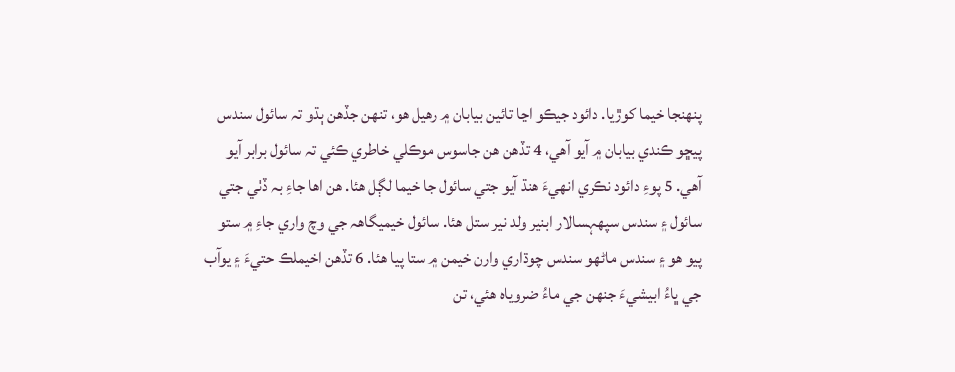پنهنجا خيما کوڙيا. دائود جيڪو اڃا تائين بيابان ۾ رهيل هو، تنهن جڏهن ٻڌو تہ سائول سندس پيڇو ڪندي بيابان ۾ آيو آهي، 4 تڏهن هن جاسوس موڪلي خاطري ڪئي تہ سائول برابر آيو آهي. 5 پوءِ دائود نڪري انهيءَ هنڌ آيو جتي سائول جا خيما لڳل هئا. هن اها جاءِ بہ ڏٺي جتي سائول ۽ سندس سپهہسالار ابنير ولد نير ستل هئا. سائول خيميگاهہ جي وچ واري جاءِ ۾ ستو پيو هو ۽ سندس ماڻهو سندس چوڌاري وارن خيمن ۾ ستا پيا هئا. 6 تڏهن اخيملڪ حتيءَ ۽ يوآب جي ڀاءُ ابيشيءَ جنهن جي ماءُ ضروياہ هئي، تن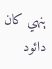ٻنهي کان دائود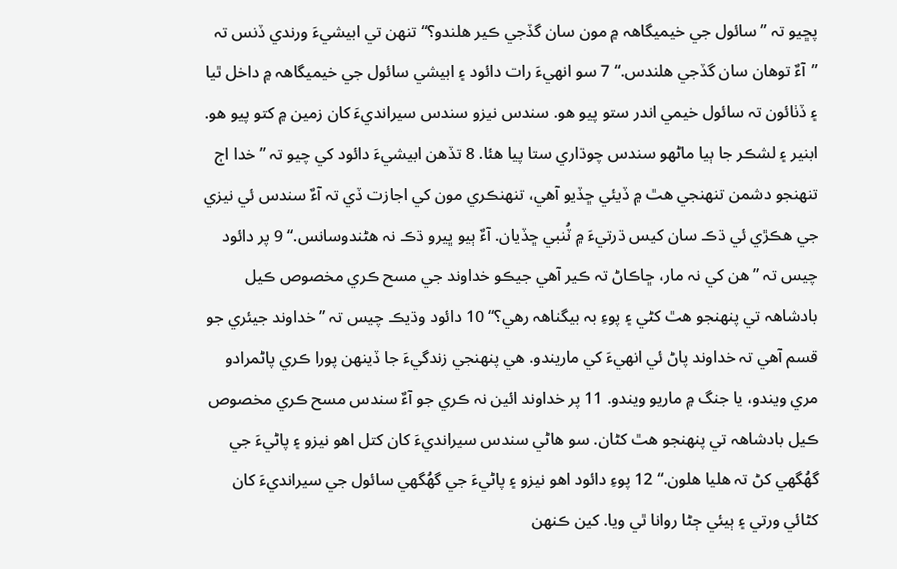پڇيو تہ ”سائول جي خيميگاهہ ۾ مون سان گڏجي ڪير هلندو؟“ تنهن تي ابيشيءَ ورندي ڏنس تہ ”آءٌ توهان سان گڏجي هلندس.“ 7 سو انهيءَ رات دائود ۽ ابيشي سائول جي خيميگاهہ ۾ داخل ٿيا ۽ ڏٺائون تہ سائول خيمي اندر ستو پيو هو. سندس نيزو سندس سيرانديءَ کان زمين ۾ کتو پيو هو. ابنير ۽ لشڪر جا ٻيا ماڻهو سندس چوڌاري ستا پيا هئا. 8 تڏهن ابيشيءَ دائود کي چيو تہ ”خدا اڄ تنهنجو دشمن تنهنجي هٿ ۾ ڏيئي ڇڏيو آهي، تنهنڪري مون کي اجازت ڏي تہ آءٌ سندس ئي نيزي جي هڪڙي ئي ڌڪ سان کيس ڌرتيءَ ۾ ٽُنبي ڇڏيان. آءٌ ٻيو ڀيرو ڌڪ نہ هڻندوسانس.“ 9 پر دائود چيس تہ ”هن کي نہ مار، ڇاڪاڻ تہ ڪير آهي جيڪو خداوند جي مسح ڪري مخصوص ڪيل بادشاهہ تي پنهنجو هٿ کڻي ۽ پوءِ بہ بيگناهہ رهي؟“ 10 دائود وڌيڪ چيس تہ ”خداوند جيئري جو قسم آهي تہ خداوند پاڻ ئي انهيءَ کي ماريندو. هي پنهنجي زندگيءَ جا ڏينهن پورا ڪري پاڻمرادو مري ويندو، يا جنگ ۾ ماريو ويندو. 11 پر خداوند ائين نہ ڪري جو آءٌ سندس مسح ڪري مخصوص ڪيل بادشاهہ تي پنهنجو هٿ کڻان. سو هاڻي سندس سيرانديءَ کان کتل اهو نيزو ۽ پاڻيءَ جي گھُگھي کڻ تہ هليا هلون.“ 12 پوءِ دائود اهو نيزو ۽ پاڻيءَ جي گھُگھي سائول جي سيرانديءَ کان کڻائي ورتي ۽ ٻيئي ڄڻا روانا ٿي ويا. کين ڪنهن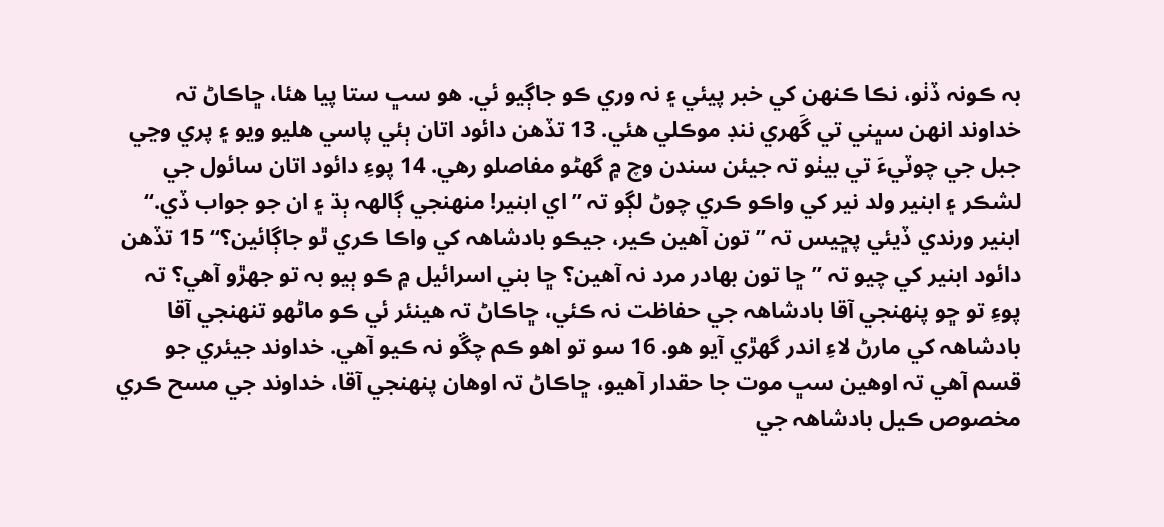بہ ڪونہ ڏٺو، نڪا ڪنهن کي خبر پيئي ۽ نہ وري ڪو جاڳيو ئي. هو سڀ ستا پيا هئا، ڇاڪاڻ تہ خداوند انهن سڀني تي گَهري ننڊ موڪلي هئي. 13 تڏهن دائود اتان ٻئي پاسي هليو ويو ۽ پري وڃي جبل جي چوٽيءَ تي بيٺو تہ جيئن سندن وچ ۾ گھڻو مفاصلو رهي. 14 پوءِ دائود اتان سائول جي لشڪر ۽ ابنير ولد نير کي واڪو ڪري چوڻ لڳو تہ ”اي ابنير! منهنجي ڳالهہ ٻڌ ۽ ان جو جواب ڏي.“ ابنير ورندي ڏيئي پڇيس تہ ”تون آهين ڪير، جيڪو بادشاهہ کي واڪا ڪري ٿو جاڳائين؟“ 15 تڏهن دائود ابنير کي چيو تہ ”ڇا تون بهادر مرد نہ آهين؟ ڇا بني اسرائيل ۾ ڪو ٻيو بہ تو جهڙو آهي؟ تہ پوءِ تو ڇو پنهنجي آقا بادشاهہ جي حفاظت نہ ڪئي، ڇاڪاڻ تہ هينئر ئي ڪو ماڻهو تنهنجي آقا بادشاهہ کي مارڻ لاءِ اندر گھڙي آيو هو. 16 سو تو اهو ڪم چڱو نہ ڪيو آهي. خداوند جيئري جو قسم آهي تہ اوهين سڀ موت جا حقدار آهيو، ڇاڪاڻ تہ اوهان پنهنجي آقا، خداوند جي مسح ڪري مخصوص ڪيل بادشاهہ جي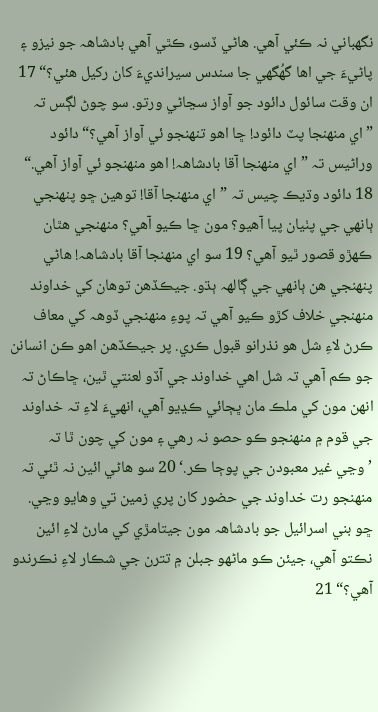نگهباني نہ ڪئي آهي. هاڻي ڏسو، ڪٿي آهي بادشاهہ جو نيزو ۽ پاڻيءَ جي اها گھُگھي جا سندس سيرانديءَ کان رکيل هئي؟“ 17 ان وقت سائول دائود جو آواز سڃاڻي ورتو. سو چوڻ لڳس تہ ”اي منهنجا پٽ دائود! ڇا اهو تنهنجو ئي آواز آهي؟“ دائود وراڻيس تہ ”اي منهنجا آقا بادشاهہ! اهو منهنجو ئي آواز آهي.“ 18 دائود وڌيڪ چيس تہ ”اي منهنجا آقا! توهين ڇو پنهنجي ٻانهي جي پٺيان پيا آهيو؟ مون ڇا ڪيو آهي؟ منهنجي هٿان ڪهڙو قصور ٿيو آهي؟ 19 سو اي منهنجا آقا بادشاهہ! هاڻي پنهنجي هن ٻانهي جي ڳالهہ ٻڌو. جيڪڏهن توهان کي خداوند منهنجي خلاف کڙو ڪيو آهي تہ پوءِ منهنجي ڏوهہ کي معاف ڪرڻ لاءِ شل هو نذرانو قبول ڪري. پر جيڪڏهن اهو ڪن انسانن جو ڪم آهي تہ شل اهي خداوند جي آڏو لعنتي ٿين، ڇاڪاڻ تہ انهن مون کي ملڪ مان ڀڄائي ڪڍيو آهي، انهيءَ لاءِ تہ خداوند جي قوم ۾ منهنجو ڪو حصو نہ رهي ۽ مون کي چون ٿا تہ ’وڃي غير معبودن جي پوڄا ڪر.‘ 20 سو هاڻي ائين نہ ٿئي تہ منهنجو رت خداوند جي حضور کان پري زمين تي وهايو وڃي. ڇو بني اسرائيل جو بادشاهہ مون جيتامڙي کي مارڻ لاءِ ائين نڪتو آهي، جيئن ڪو ماڻهو جبلن ۾ تترن جي شڪار لاءِ نڪرندو آهي؟“ 21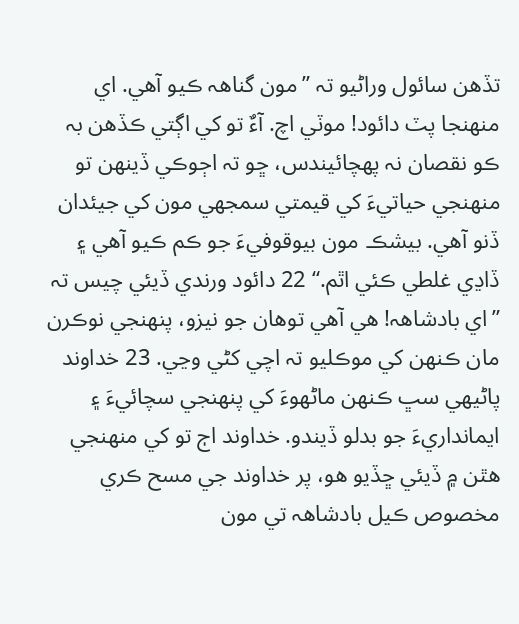تڏهن سائول وراڻيو تہ ”مون گناهہ ڪيو آهي. اي منهنجا پٽ دائود! موٽي اچ. آءٌ تو کي اڳتي ڪڏهن بہ ڪو نقصان نہ پهچائيندس، ڇو تہ اڄوڪي ڏينهن تو منهنجي حياتيءَ کي قيمتي سمجھي مون کي جيئدان ڏنو آهي. بيشڪ مون بيوقوفيءَ جو ڪم ڪيو آهي ۽ ڏاڍي غلطي ڪئي اٿم.“ 22 دائود ورندي ڏيئي چيس تہ ”اي بادشاهہ! هي آهي توهان جو نيزو، پنهنجي نوڪرن مان ڪنهن کي موڪليو تہ اچي کڻي وڃي. 23 خداوند پاڻيهي سڀ ڪنهن ماڻهوءَ کي پنهنجي سچائيءَ ۽ ايمانداريءَ جو بدلو ڏيندو. خداوند اڄ تو کي منهنجي هٿن ۾ ڏيئي ڇڏيو هو، پر خداوند جي مسح ڪري مخصوص ڪيل بادشاهہ تي مون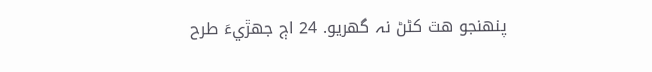پنهنجو هٿ کڻڻ نہ گھريو. 24 اڄ جهڙيءَ طرح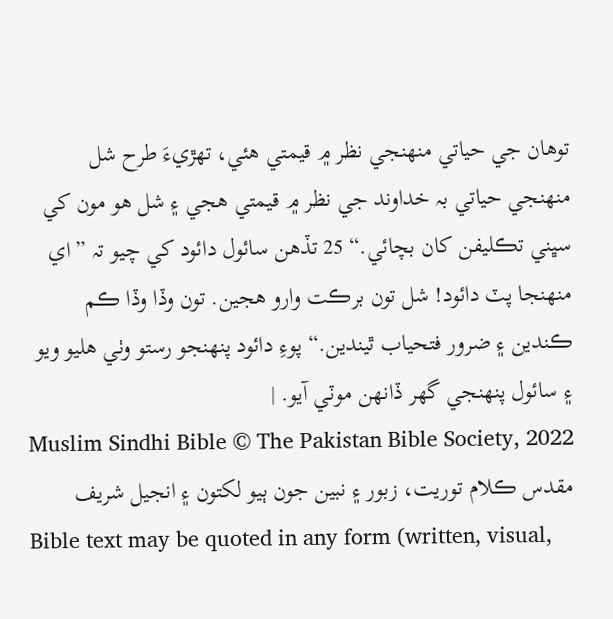توهان جي حياتي منهنجي نظر ۾ قيمتي هئي، تهڙيءَ طرح شل منهنجي حياتي بہ خداوند جي نظر ۾ قيمتي هجي ۽ شل هو مون کي سڀني تڪليفن کان بچائي.“ 25 تڏهن سائول دائود کي چيو تہ ”اي منهنجا پٽ دائود! شل تون برڪت وارو هجين. تون وڏا وڏا ڪم ڪندين ۽ ضرور فتحياب ٿيندين.“ پوءِ دائود پنهنجو رستو وٺي هليو ويو ۽ سائول پنهنجي گھر ڏانهن موٽي آيو. |
Muslim Sindhi Bible © The Pakistan Bible Society, 2022
مقدس ڪلام توريت، زبور ۽ نبين جون ٻيو لکتون ۽ انجيل شريف
Bible text may be quoted in any form (written, visual,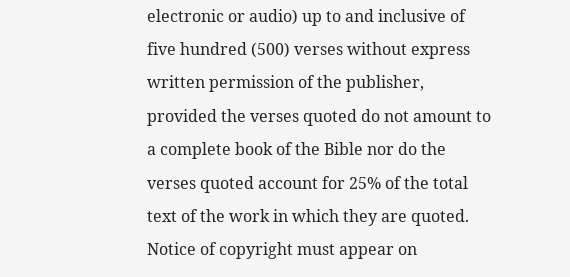electronic or audio) up to and inclusive of five hundred (500) verses without express written permission of the publisher, provided the verses quoted do not amount to a complete book of the Bible nor do the verses quoted account for 25% of the total text of the work in which they are quoted. Notice of copyright must appear on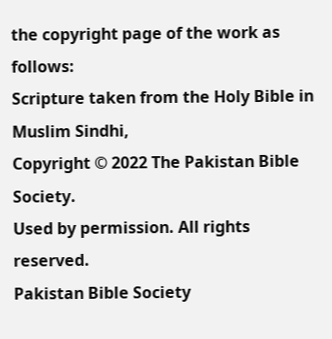the copyright page of the work as follows:
Scripture taken from the Holy Bible in Muslim Sindhi,
Copyright © 2022 The Pakistan Bible Society.
Used by permission. All rights reserved.
Pakistan Bible Society